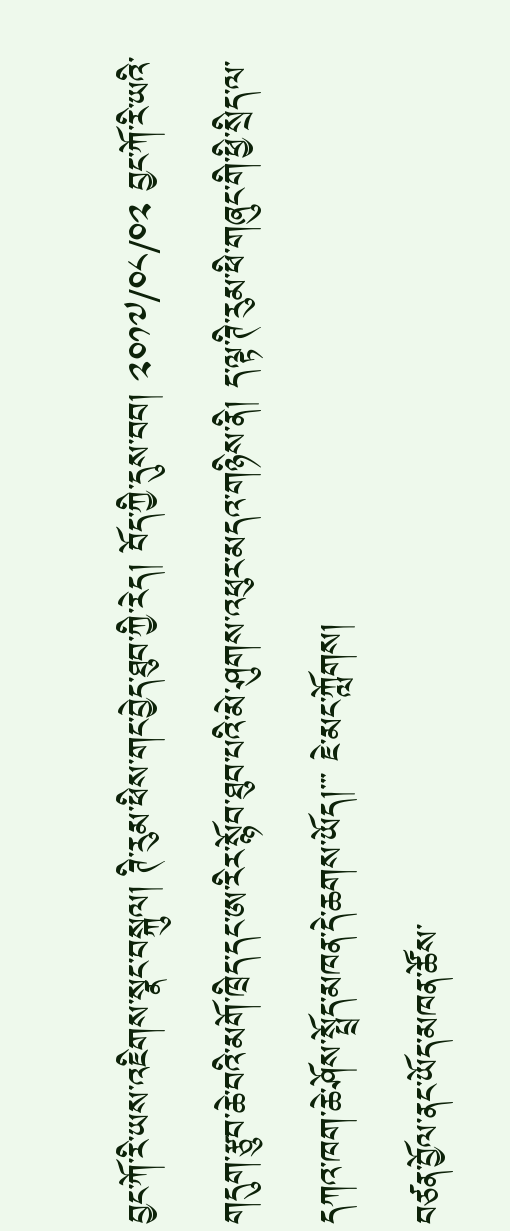བྱང་ཀོ་རི་ཡས་འཇིགས་སྣང་བསྐུལ། ཊི་རུམ་ཕིས་གང་བྱེད་ཐུབ་ཀྱི་རེད། བོད་ཀྱི་དུས་བབ། ༢༠༡༧/༠༨/༠༢ བྱང་ཀོ་རི་ཡའི་གདུག་རྩུབ་ཆེ་བའི་མགོ་ཁྲིད་དང་ཨ་རིར་སྙོབ་ཐུབ་པའི་མེ་ཤུགས་འཕུར་མདའ་གཉིས་ནི། ད་ལྟ་ཊི་རུམ་ཕི་གཞུང་གི་ཕྱི་སྲིད་ལ་དཀའ་ཁག་ཆེ་ཤོས་སྤྲོད་མཁན་དེ་ཆགས་ཡོད།་་་ ཇེ་མང་ཀློགས།
བཙན་བྱོལ་ནང་ཡོད་མཁན་ཚོས་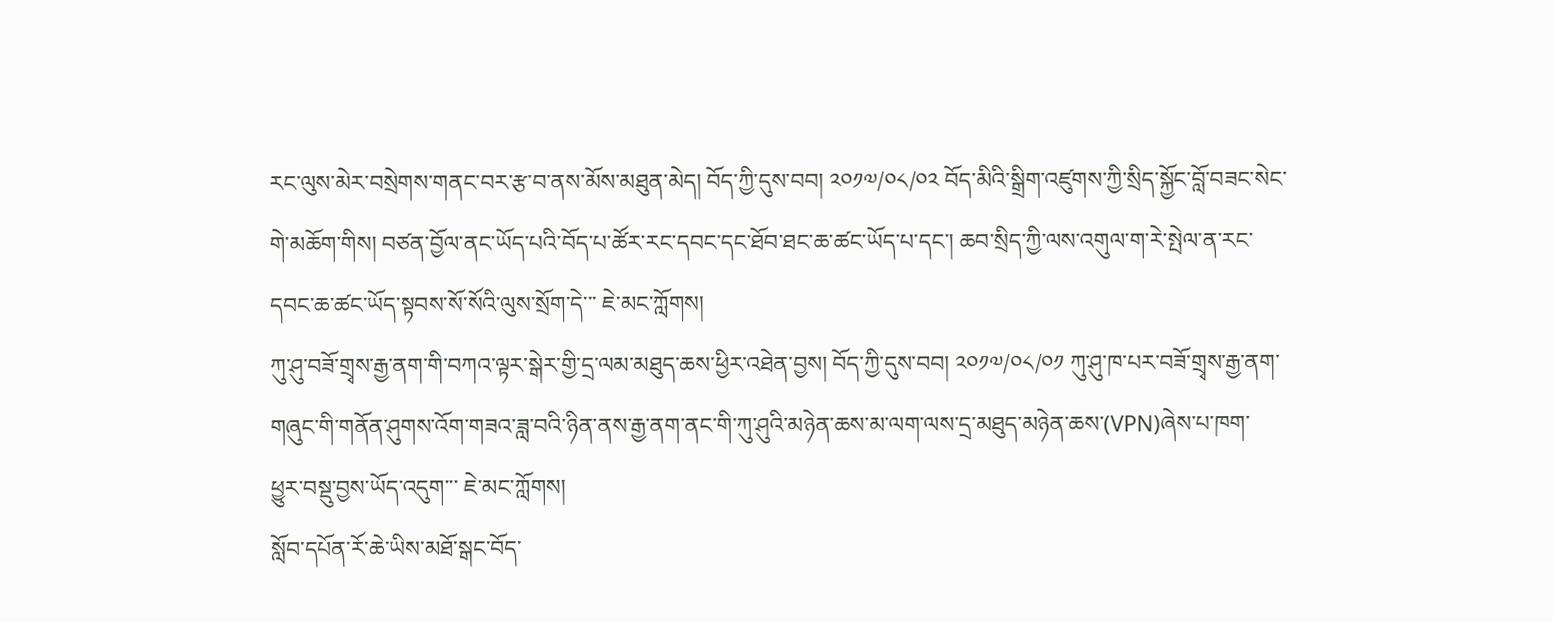རང་ལུས་མེར་བསྲེགས་གནང་བར་རྩ་བ་ནས་མོས་མཐུན་མེད། བོད་ཀྱི་དུས་བབ། ༢༠༡༧/༠༨/༠༢ བོད་མིའི་སྒྲིག་འཛུགས་ཀྱི་སྲིད་སྐྱོང་བློ་བཟང་སེང་གེ་མཆོག་གིས། བཙན་བྱོལ་ནང་ཡོད་པའི་བོད་པ་ཚོར་རང་དབང་དང་ཐོབ་ཐང་ཆ་ཚང་ཡོད་པ་དང་། ཆབ་སྲིད་ཀྱི་ལས་འགུལ་ག་རེ་སྤེལ་ན་རང་དབང་ཆ་ཚང་ཡོད་སྟབས་སོ་སོའི་ལུས་སྲོག་དེ་་་ ཇེ་མང་ཀློགས།
ཀུ་ཤུ་བཟོ་གྲྭས་རྒྱ་ནག་གི་བཀའ་ལྟར་སྒེར་གྱི་དྲ་ལམ་མཐུད་ཆས་ཕྱིར་འཐེན་བྱས། བོད་ཀྱི་དུས་བབ། ༢༠༡༧/༠༨/༠༡ ཀུ་ཤུ་ཁ་པར་བཟོ་གྲྭས་རྒྱ་ནག་གཞུང་གི་གནོན་ཤུགས་འོག་གཟའ་ཟླ་བའི་ཉིན་ནས་རྒྱ་ནག་ནང་གི་ཀུ་ཤུའི་མཉེན་ཆས་མ་ལག་ལས་དྲ་མཐུད་མཉེན་ཆས་(VPN)ཞེས་པ་ཁག་ཕྱུར་བསྡུ་བྱས་ཡོད་འདུག་་་ ཇེ་མང་ཀློགས།
སློབ་དཔོན་རོ་ཆེ་ཡིས་མཐོ་སྒང་བོད་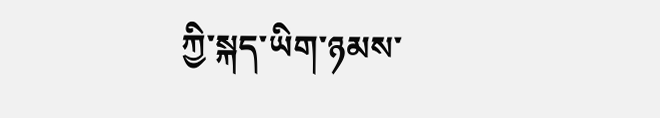ཀྱི་སྐད་ཡིག་ཉམས་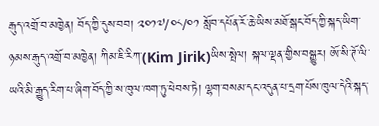རྒུད་འགྲོ་བ་མཁྱེན། བོད་ཀྱི་དུས་བབ། ༢༠༡༧/༠༨/༠༡ སློབ་དཔོན་རོ་ཆེ་ཡིས་མཐོ་སྒང་བོད་ཀྱི་སྐད་ཡིག་ཉམས་རྒུད་འགྲོ་བ་མཁྱེན། ཀིམ་ཇི་རིཀ་(Kim Jirik)ཡིས་སྤེལ། སྐལ་ལྡན་གྱིས་བསྒྱུར། ཨོ་སི་ཊོ་ལི་ཡའི་མི་རྒྱུད་རིག་པ་ཞིག་བོད་ཀྱི་ས་ཁུལ་ཁག་ཏུ་ཕེབས་ཏེ། ལྷག་བསམ་དང་འདུན་པ་དྲག་པོས་ཁུལ་དེའི་སྐད་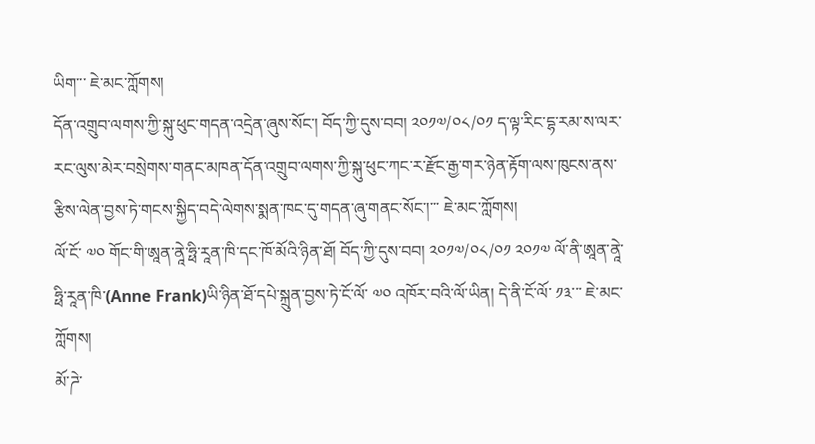ཡིག་་་ ཇེ་མང་ཀློགས།
དོན་འགྲུབ་ལགས་ཀྱི་སྐུ་ཕུང་གདན་འདྲེན་ཞུས་སོང་། བོད་ཀྱི་དུས་བབ། ༢༠༡༧/༠༨/༠༡ ད་ལྟ་རིང་དྷ་རམ་ས་ལར་རང་ལུས་མེར་བསྲེགས་གནང་མཁན་དོན་འགྲུབ་ལགས་ཀྱི་སྐུ་ཕུང་ཀང་ར་རྫོང་རྒྱ་གར་ཉེན་རྟོག་ལས་ཁུངས་ནས་རྩིས་ལེན་བྱས་ཏེ་གངས་སྐྱིད་བདེ་ལེགས་སྨན་ཁང་དུ་གདན་ཞུ་གནང་སོང་།་་་ ཇེ་མང་ཀློགས།
ལོ་ངོ་ ༧༠ གོང་གི་ཨཱན་ནཱེ་ཧྥི་རཱན་ཁི་དང་ཁོ་མོའི་ཉིན་ཐོ། བོད་ཀྱི་དུས་བབ། ༢༠༡༧/༠༨/༠༡ ༢༠༡༧ ལོ་ནི་ཨཱན་ནཱེ་ཧྥི་རཱན་ཁི་(Anne Frank)ཡི་ཉིན་ཐོ་དཔེ་སྐྲུན་བྱས་ཏེ་ངོ་ལོ་ ༧༠ འཁོར་བའི་ལོ་ཡིན། དེ་ནི་ངོ་ལོ་ ༡༣་་་ ཇེ་མང་ཀློགས།
མོ་ཌེ་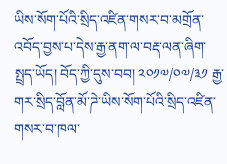ཡིས་སོག་པོའི་སྲིད་འཛིན་གསར་བ་མགྲོན་འབོད་བྱས་པ་དེས་རྒྱ་ནག་ལ་བརྡ་ལན་ཞིག་སྤྲད་ཡོད། བོད་ཀྱི་དུས་བབ། ༢༠༡༧/༠༧/༣༡ རྒྱ་གར་སྲིད་བློན་མོ་ཌེ་ཡིས་སོག་པོའི་སྲིད་འཛིན་གསར་བ་ཁལ་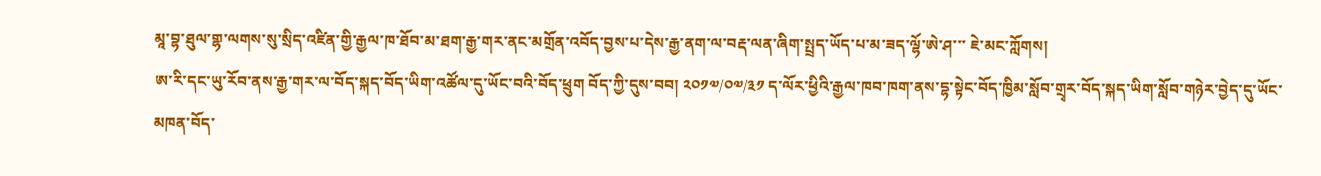མཱ་བྷ་ཐུལ་གྷ་ལགས་སུ་སྲིད་འཛིན་གྱི་རྒྱལ་ཁ་ཐོབ་མ་ཐག་རྒྱ་གར་ནང་མགྲོན་འབོད་བྱས་པ་དེས་རྒྱ་ནག་ལ་བརྡ་ལན་ཞིག་སྤྲད་ཡོད་པ་མ་ཟད་ལྷོ་ཨེ་ཤ་་་ ཇེ་མང་ཀློགས།
ཨ་རི་དང་ཡུ་རོབ་ནས་རྒྱ་གར་ལ་བོད་སྐད་བོད་ཡིག་འཚོལ་དུ་ཡོང་བའི་བོད་ཕྲུག བོད་ཀྱི་དུས་བབ། ༢༠༡༧/༠༧/༣༡ ད་ལོར་ཕྱིའི་རྒྱལ་ཁབ་ཁག་ནས་དྷ་སྟེང་བོད་ཁྱིམ་སློབ་གྲྭར་བོད་སྐད་ཡིག་སློབ་གཉེར་བྱེད་དུ་ཡོང་མཁན་བོད་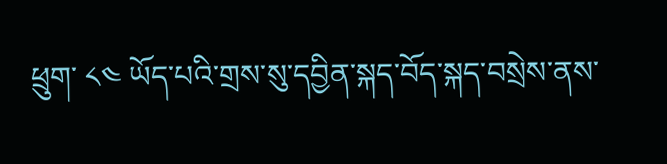ཕྲུག་ ༨༤ ཡོད་པའི་གྲས་སུ་དབྱིན་སྐད་བོད་སྐད་བསྲེས་ནས་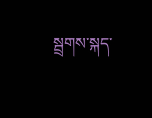སྦྲགས་སྐད་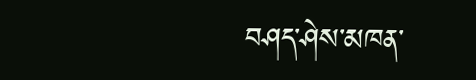བཤད་ཤེས་མཁན་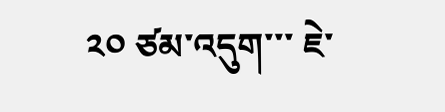༢༠ ཙམ་འདུག་་་ ཇེ་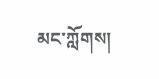མང་ཀློགས།